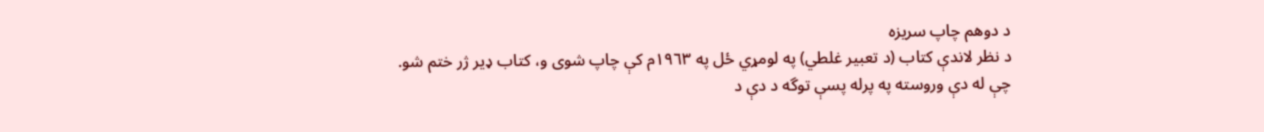د دوهم چاپ سريزه
د نظر لاندې کتاب (د تعبير غلطي) په لومړي ځل په ١٩٦٣م کې چاپ شوى و، کتاب ډير ژر ختم شو. چې له دې وروسته په پرله پسې توگه د دې د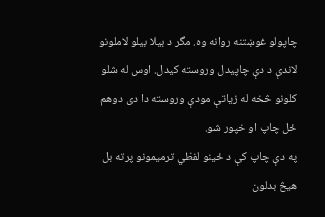چاپولو غوښتنه روانه وه. مگر د بيلا بيلو لاملونو لاندې د دې چاپيدل وروسته کيدل. اوس له شلو کلونو څخه له زياتې مودې وروسته دا دى دوهم ځل چاپ او خپور شو.
په دې چاپ کې د ځينو لفظي ترميمونو پرته بل هيڅ بدلون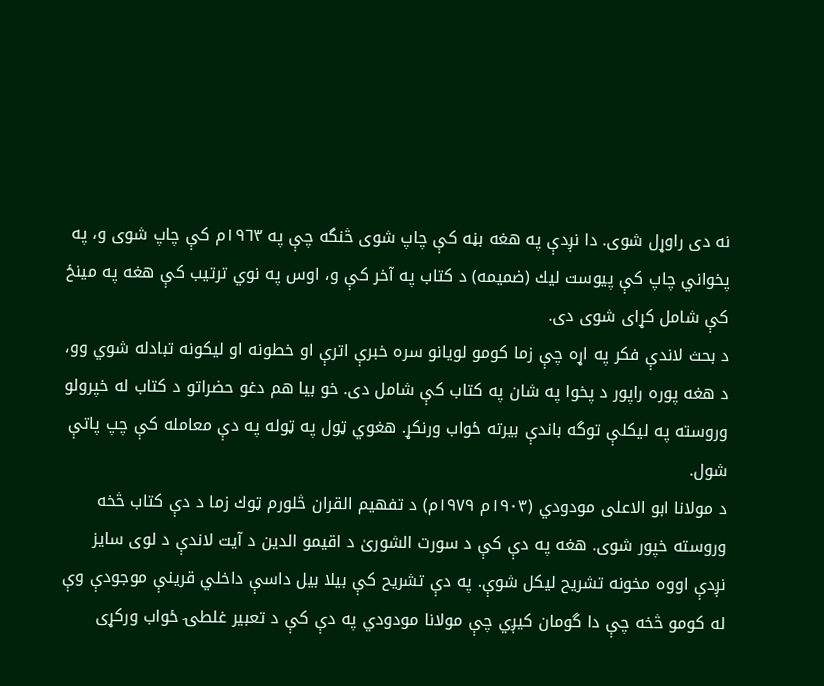نه دى راوړل شوى. دا نږدې په هغه بڼه کې چاپ شوى څنگه چې په ١٩٦٣م کې چاپ شوى و، په پخواني چاپ کې پيوست ليك (ضميمه) د کتاب په آخر کې و، اوس په نوي ترتيب کې هغه په مينځ کې شامل کړاى شوى دى.
د بحث لاندې فکر په اړه چې زما کومو لويانو سره خبرې اترې او خطونه او ليکونه تبادله شوي وو، د هغه پوره راپور د پخوا په شان په کتاب کې شامل دى. خو بيا هم دغو حضراتو د کتاب له خپرولو وروسته په ليکلې توگه باندې بيرته ځواب ورنکړ. هغوي ټول په ټوله په دې معامله کې چپ پاتې شول.
د مولانا ابو الاعلى مودودي (١٩٠٣م ١٩٧٩م) د تفهيم القران څلورم ټوك زما د دې کتاب څخه وروسته خپور شوى. هغه په دې کې د سورت الشورىٰ د اقيمو الدين د آيت لاندې د لوى سايز نږدې اووه مخونه تشريح ليکل شوې. په دې تشريح کې بيلا بيل داسې داخلي قرينې موجودې وې له کومو څخه چې دا گومان کيږي چې مولانا مودودي په دې کې د تعبير غلطۍ ځواب ورکړى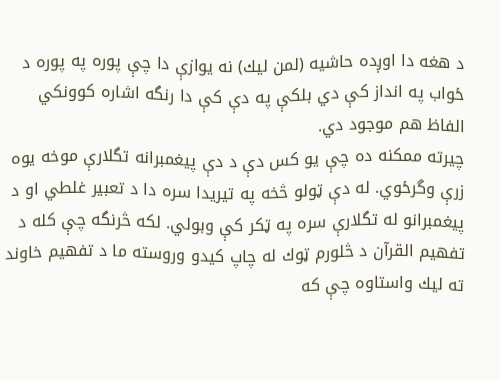د هغه دا اوږده حاشيه (لمن ليك) نه يوازې دا چې پوره په پوره د ځواب په انداز کې دي بلکې په دې کې دا رنگه اشاره کوونکي الفاظ هم موجود دي.
چيرته ممکنه ده چې يو کس دې د دې پيغمبرانه تگلارې موخه يوه زرې وگرځوي. له دې ټولو څخه په تيريدا سره دا د تعبير غلطي او د پيغمبرانو له تگلارې سره په ټکر کې وبولي. لکه څرنگه چې کله د تفهيم القرآن د څلورم ټوك له چاپ کيدو وروسته ما د تفهيم خاوند ته ليك واستاوه چې که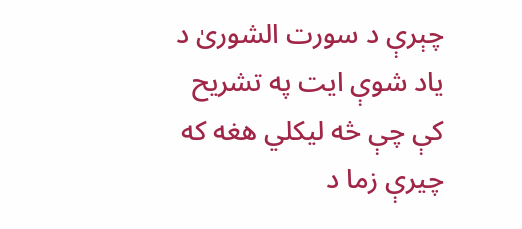چېرې د سورت الشورىٰ د ياد شوې ايت په تشريح کې چې څه ليکلي هغه که چيرې زما د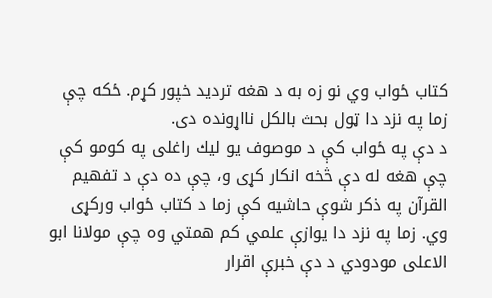کتاب ځواب وي نو زه به د هغه ترديد خپور کړم. ځکه چې زما په نزد دا ټول بحث بالکل نااړونده دى.
د دې په ځواب کې د موصوف يو ليك راغلى په کومو کې چې هغه له دې څخه انکار کړى و، چې ده دې د تفهيم القرآن په ذکر شوې حاشيه کې زما د کتاب ځواب ورکړى وي. زما په نزد دا يوازې علمي کم همتي وه چې مولانا ابو الاعلى مودودي د دې خبرې اقرار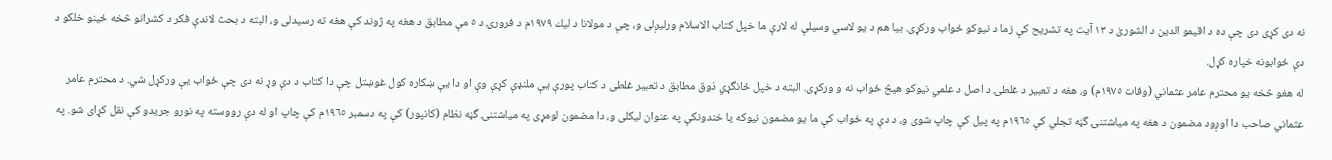نه دى کړى دى چې ده د اقيمو الدين د الشورىٰ د ١٣ آيت په تشريح کې زما د نيوکو ځواب ورکړى. بيا هم د يو لاسي وسيلې له لارې ما خپل کتاب الاسلام ورليږلى و، چې د مولانا د ليك ١٩٧٩م د فرورۍ د ٥ مې مطابق د هغه په ژوند کې هغه ته رسيدلى و، البته د بحث لاندې فکر د کشرانو څخه ځينو خلکو د دې ځوابونه خپاره کړل.
له هغو څخه يو محترم عامر عثماني (وفات ١٩٧٥م) و، هغه د تعبير د غلطۍ د اصل د علمي نيوکو هيڅ ځواب نه و ورکړى. البته د خپل ځانگړي ذوق مطابق د تعبير غلطى د کتاب پورې يې ملنډې کړې وې او دا يې ښکاره کول غوښتل چې دا کتاب د دې وړ نه دى چې ځواب يې ورکړل شي. د محترم عامر عثماني صاحب دا اوږود مضمون د هغه په مياشتنۍ گڼه تجلي کې ١٩٦٥م په پيل کې چاپ شوى و، د دې په ځواب کې ما يو مضمون نيوکه يا خندونکې په عنوان ليکلى و، دا مضمون لومړى په مياشتنۍ گڼه نظام (کانپور) کې په دسمبر ١٩٦٥م کې چاپ او له دې رووسته په نورو جريدو کې نقل کړاى شو. په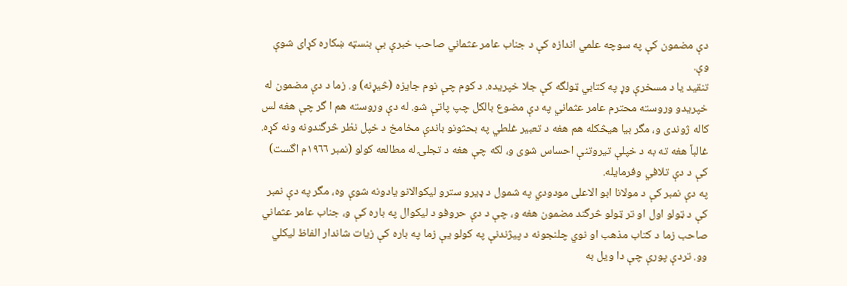دې مضمون کې په سوچه علمي اندازه کې د جناب عامر عثماني صاحب خبرې بې بنسټه ښکاره کړاى شوې وې.
تنقيد يا د مسخرې وړ په کتابي ټولگه کې جلا خپريده. د کوم چې نوم جايزه (څيړنه) و. زما د دې مضمون له خپريدو وروسته محترم عامر عثماني په دې مضوع بالکل چپ پاتې شو. له دې وروسته هم ا گر چې هغه لس کاله ژوندى و، مگر بيا هيڅکله هم هغه د تعبير غلطي په بحثونو باندې مخامخ د خپل نظر څرگندونه ونه کړه. غالباً هغه ته به د خپلې تيروتنې احساس شوى و، لکه چې هغه د تجلۍ له مطالعه کولو (نمبر ١٩٦٦م اگست) کې د دې تلافي وفرمايله.
په دې نمبر کې د مولانا ابو الاعلى مودودي په شمول د ډيرو سترو ليکوالانو يادونه شوې وه، مگر په دې نمبر کې د ټولو اول او تر ټولو څرگند مضمون هغه و، چې د دې حروفو د ليکوال په باره کې و، جناب عامر عثماني صاحب زما د کتاب مذهب او نوي چلنجونه د پيژندنې په کولو يې زما په باره کې زيات شاندار الفاظ ليکلي وو. تردې پورې چې دا ويل به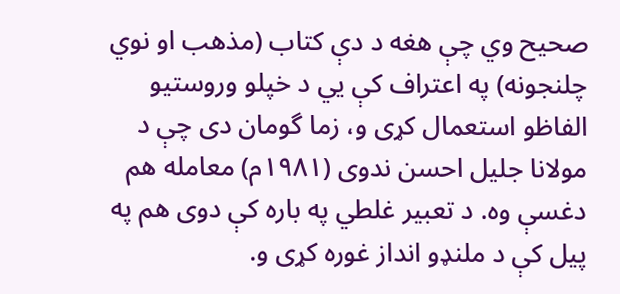صحيح وي چې هغه د دې کتاب (مذهب او نوي چلنجونه) په اعتراف کې يي د خپلو وروستيو الفاظو استعمال کړى و، زما گومان دى چې د مولانا جليل احسن ندوى (١٩٨١م) معامله هم دغسې وه. د تعبير غلطي په باره کې دوى هم په پيل کې د ملنډو انداز غوره کړى و.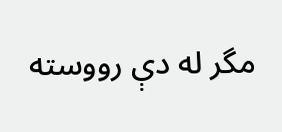مگر له دې رووسته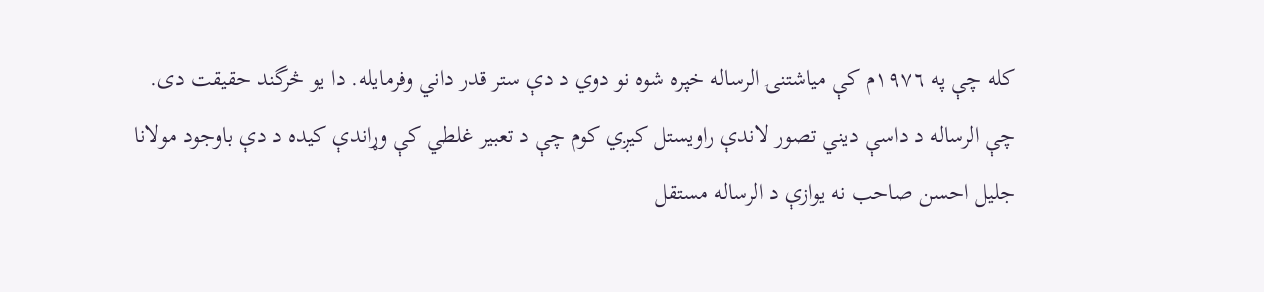کله چې په ١٩٧٦م کې مياشتنۍ الرساله خپره شوه نو دوي د دې ستر قدر داني وفرمايله. دا يو څرگند حقيقت دى. چې الرساله د داسې ديني تصور لاندې راويستل کيږي کوم چې د تعبير غلطي کې وړاندې کيده د دې باوجود مولانا جليل احسن صاحب نه يوازې د الرساله مستقل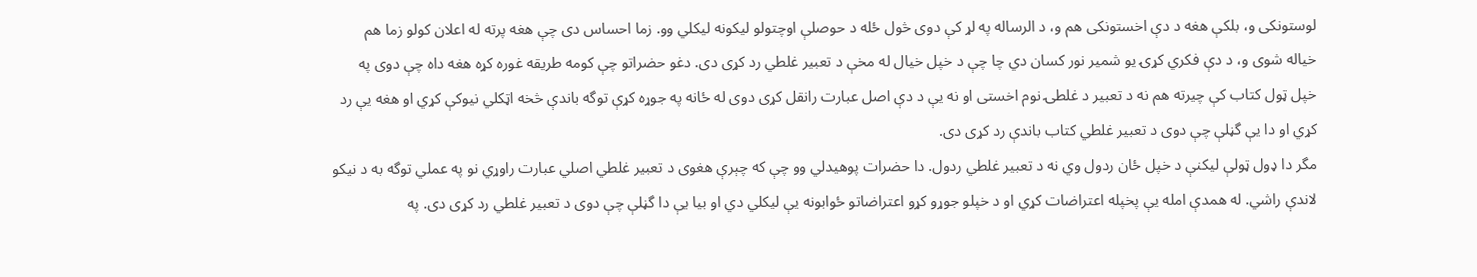لوستونکى و، بلکې هغه د دې اخستونکى هم و، د الرساله په لړ کې دوى څول ځله د حوصلې اوچتولو ليکونه ليکلي وو. زما احساس دى چې هغه پرته له اعلان کولو زما هم خياله شوى و، د دې فکري کړۍ يو شمير نور کسان دي چا چې د خپل خيال له مخې د تعبير غلطي رد کړى دى. دغو حضراتو چې کومه طريقه غوره کړه هغه داه چې دوى په خپل ټول کتاب کې چيرته هم نه د تعبير د غلطۍ نوم اخستى او نه يې د دې اصل عبارت رانقل کړى دوى له ځانه په جوړه کړې توگه باندې څخه اټکلي نيوکې کړي او هغه يې رد کړي او دا يې گڼلې چې دوى د تعبير غلطي کتاب باندې رد کړى دى.
مگر دا ډول ټولې ليکنې د خپل ځان ردول وي نه د تعبير غلطي ردول. دا حضرات پوهيدلي وو چې که چېرې هغوى د تعبير غلطي اصلي عبارت راوړي نو په عملي توگه به د نيکو لاندې راشي. له همدې امله يې پخپله اعتراضات کړي او د خپلو جوړو کړو اعتراضاتو ځوابونه يې ليکلي دي او بيا يې دا گڼلې چې دوى د تعبير غلطي رد کړى دى. په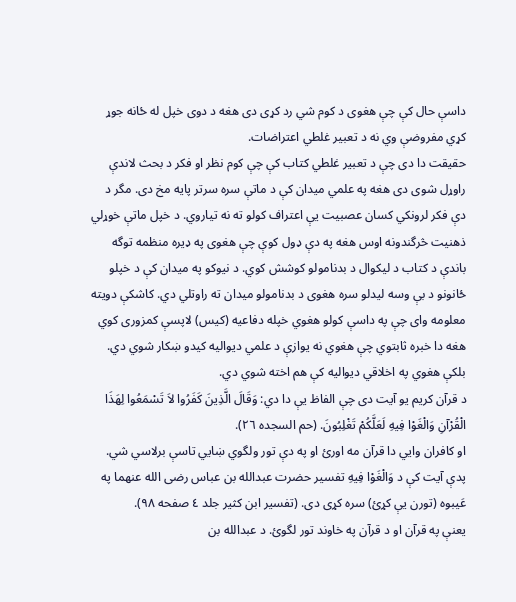داسې حال کې چې هغوى د کوم شي رد کړى دى هغه د دوى خپل له ځانه جوړ کړي مفروضې وي نه د تعبير غلطي اعتراضات.
حقيقت دا دى چې د تعبير غلطي کتاب کې چې کوم نظر او فکر د بحث لاندې راوړل شوى دى هغه په علمي ميدان کې د ماتې سره سرتر پايه مخ دى. مگر د دې فکر لرونکي کسان عصبيت يې اعتراف کولو ته نه تياروي. د خپل ماتې خوړلي ذهنيت څرگندونه اوس هغه په دې ډول کوې چې هغوى په ډيره منظمه توگه باندې د کتاب د ليکوال د بدنامولو کوشش کوي. د نيوکو په ميدان کې د خپلو ځانونو د بې وسه ليدلو سره هغوى د بدنامولو ميدان ته راوتلي دي. کاشکې دويته معلومه واى چې په داسې کولو هغوي خپله دفاعيه (کيس) لاپسې کمزورى کوي هغه دا خبره ثابتوي چې هغوي نه يوازې د علمي ديواليه کيدو ښکار شوي دي. بلکې هغوي په اخلاقي ديواليه کې هم اخته شوي دي.
د قرآن کريم يو آيت دى چې الفاظ يې دا دي: وَقَالَ الَّذِينَ كَفَرُوا لاَ تَسْمَعُوا لِهَذَا الْقُرْآنِ وَالْغَوْا فِيهِ لَعَلَّكُمْ تَغْلِبُونَ. (حم السجده ٢٦).
او کافران وايي دا قرآن مه اورئ او په دې تور ولگوي ښايي تاسې برلاسي شي.
پدې آيت کې د وَالْغَوْا فِيهِ تفسير حضرت عبدالله بن عباس رضى الله عنهما په عَيبوه (تورن يې کړئ) سره کړى دى. (تفسير ابن کثير جلد ٤ صفحه ٩٨).
يعنې په قرآن او د قرآن په خاوند تور لگوئ. د عبدالله بن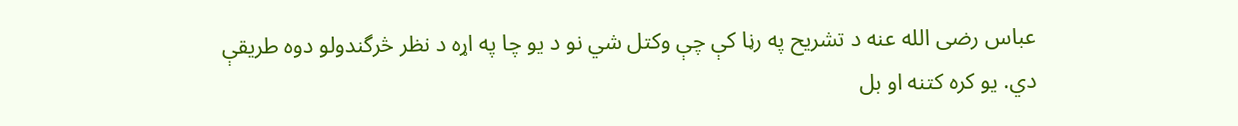عباس رضى الله عنه د تشريح په رڼا کې چې وکتل شي نو د يو چا په اړه د نظر څرگندولو دوه طريقې دي. يو کره کتنه او بل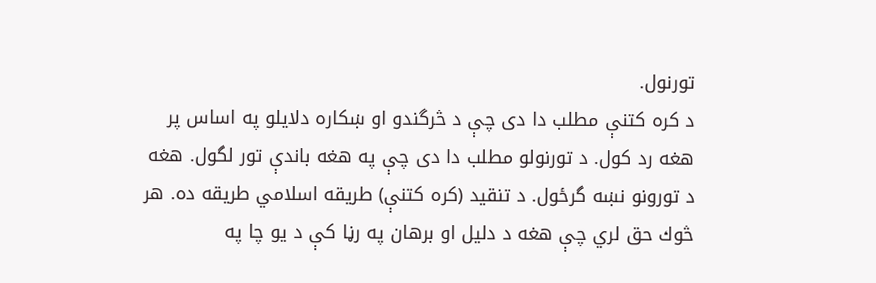تورنول.
د کره کتنې مطلب دا دى چې د څرگندو او ښکاره دلايلو په اساس پر هغه رد کول. د تورنولو مطلب دا دى چې په هغه باندې تور لگول. هغه د تورونو نښه گرځول. د تنقيد (کره کتنې) طريقه اسلامي طريقه ده. هر څوك حق لري چې هغه د دليل او برهان په رڼا کې د يو چا په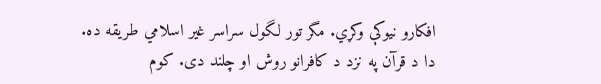افکارو نيوکې وکړي. مگر تور لگول سراسر غير اسلامي طريقه ده.
دا د قرآن په نزد د کافرانو روش او چلند دى. کوم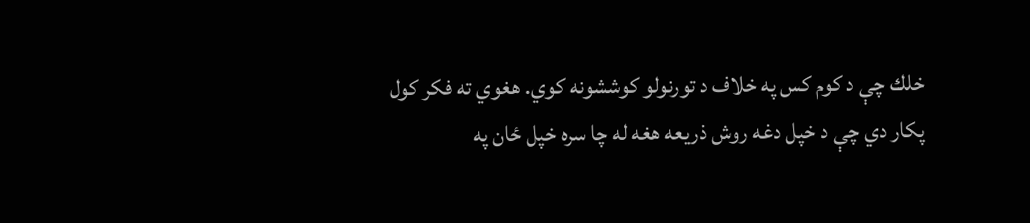خلك چې د کوم کس په خلاف د تورنولو کوششونه کوي. هغوي ته فکر کول پکار دي چې د خپل دغه روش ذريعه هغه له چا سره خپل ځان په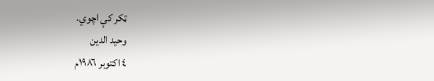ټکر کې اچوي.
وحيد الدين
٤ اکتوبر ١٩٨٦م